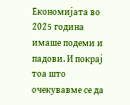Економијата во 2025 година имаше подеми и падови. И покрај тоа што очекувавме се да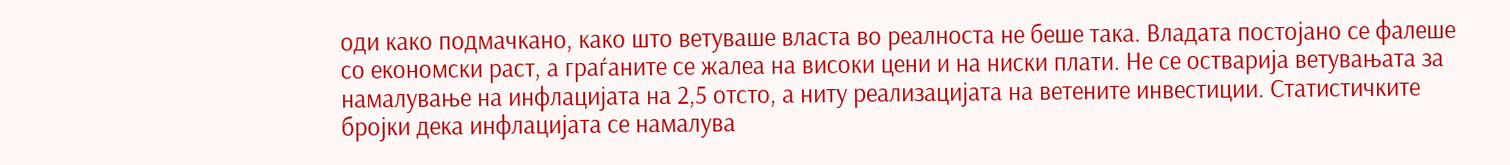оди како подмачкано, како што ветуваше власта во реалноста не беше така. Владата постојано се фалеше со економски раст, а граѓаните се жалеа на високи цени и на ниски плати. Не се остварија ветувањата за намалување на инфлацијата на 2,5 отсто, а ниту реализацијата на ветените инвестиции. Статистичките бројки дека инфлацијата се намалува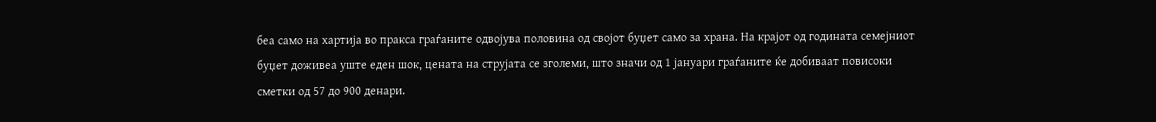беа само на хартија во пракса граѓаните одвојува половина од својот буџет само за храна. На крајот од годината семејниот буџет доживеа уште еден шок, цената на струјата се зголеми, што значи од 1 јануари граѓаните ќе добиваат повисоки сметки од 57 до 900 денари.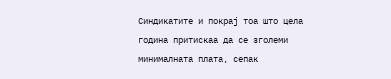Синдикатите и покрај тоа што цела година притискаа да се зголеми минималната плата, сепак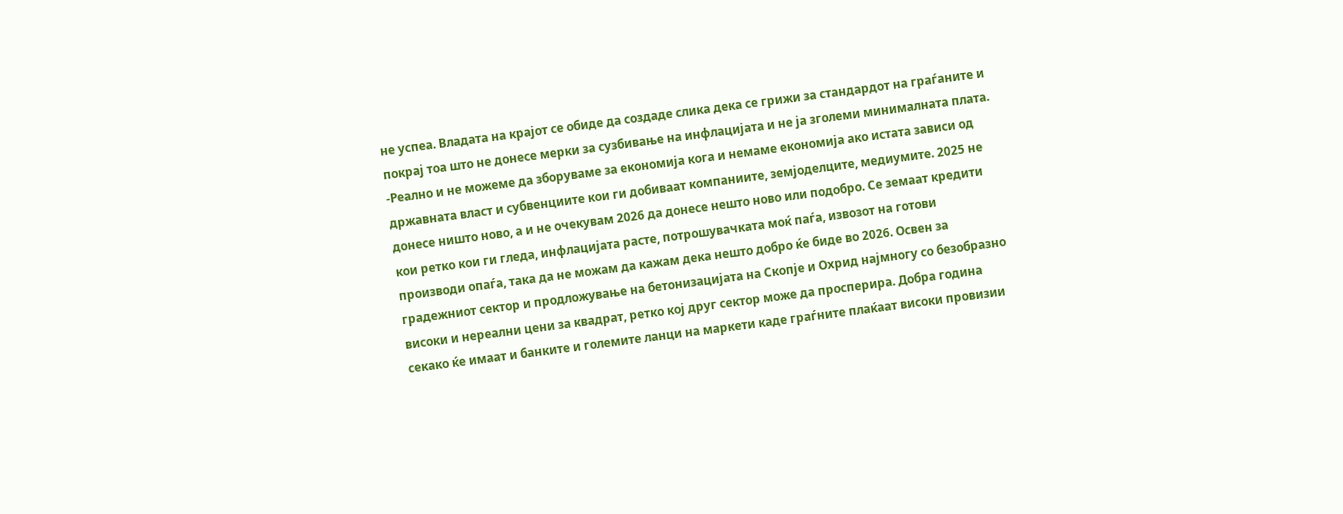не успеа. Владата на крајот се обиде да создаде слика дека се грижи за стандардот на граѓаните и покрај тоа што не донесе мерки за сузбивање на инфлацијата и не ја зголеми минималната плата.
-Реално и не можеме да зборуваме за економија кога и немаме економија ако истата зависи од државната власт и субвенциите кои ги добиваат компаниите, земјоделците, медиумите. 2025 не донесе ништо ново, а и не очекувам 2026 да донесе нешто ново или подобро. Се земаат кредити кои ретко кои ги гледа, инфлацијата расте, потрошувачката моќ паѓа, извозот на готови производи опаѓа, така да не можам да кажам дека нешто добро ќе биде во 2026. Освен за градежниот сектор и продложување на бетонизацијата на Скопје и Охрид најмногу со безобразно високи и нереални цени за квадрат, ретко кој друг сектор може да просперира. Добра година секако ќе имаат и банките и големите ланци на маркети каде граѓните плаќаат високи провизии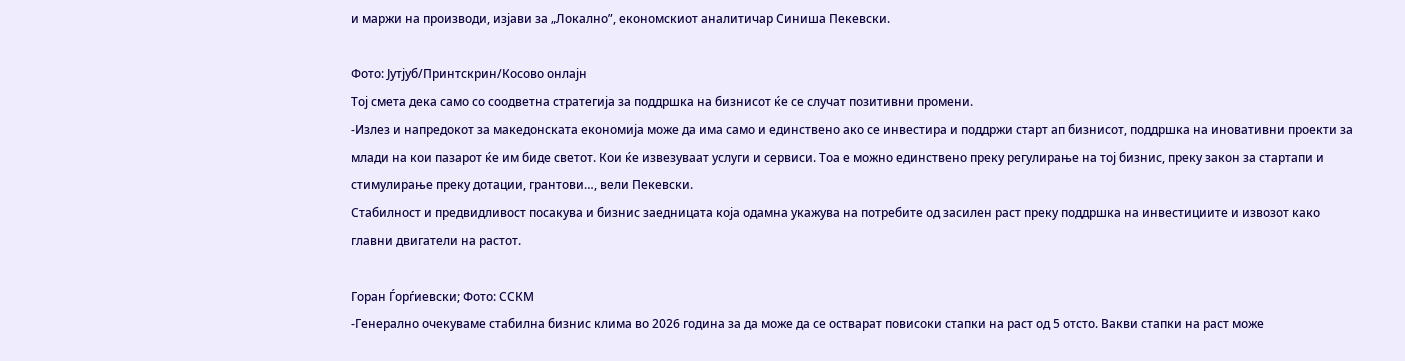и маржи на производи, изјави за „Локално”, економскиот аналитичар Синиша Пекевски.

Фото: Јутјуб/Принтскрин/Косово онлајн
Тој смета дека само со соодветна стратегија за поддршка на бизнисот ќе се случат позитивни промени.
-Излез и напредокот за македонската економија може да има само и единствено ако се инвестира и поддржи старт ап бизнисот, поддршка на иновативни проекти за млади на кои пазарот ќе им биде светот. Кои ќе извезуваат услуги и сервиси. Тоа е можно единствено преку регулирање на тој бизнис, преку закон за стартапи и стимулирање преку дотации, грантови…, вели Пекевски.
Стабилност и предвидливост посакува и бизнис заедницата која одамна укажува на потребите од засилен раст преку поддршка на инвестициите и извозот како главни двигатели на растот.

Горан Ѓорѓиевски; Фото: ССКМ
-Генерално очекуваме стабилна бизнис клима во 2026 година за да може да се остварат повисоки стапки на раст од 5 отсто. Вакви стапки на раст може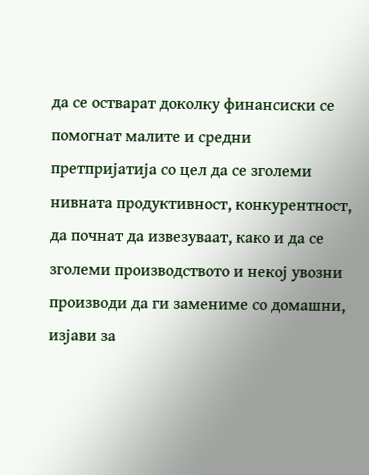да се остварат доколку финансиски се помогнат малите и средни претпријатија со цел да се зголеми нивната продуктивност, конкурентност, да почнат да извезуваат, како и да се зголеми производството и некој увозни производи да ги замениме со домашни, изјави за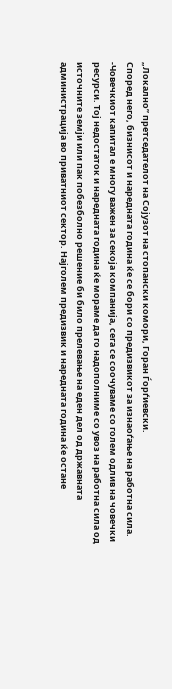„Локално” претседателот на Сојузот на стопански комори, Горан Ѓорѓиевски.
Според него, бизнисот и наредната година ќе се бори со предизвикот за изнаоѓање на работна сила.
-Човечкиот капитал е многу важен за секоја компанија, сега се соочуваме со голем одлив на човечки ресурси. Тој недостаток и наредната година ќе мораме да го надополниме со увоз на работна сила од источните земји или пак побезболно решение би било прелевање на еден дел од државната администрација во приватниот сектор. Најголем предизвик и наредната година ќе остане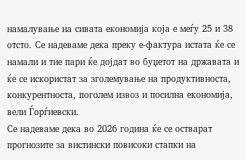намалување на сивата економија која е меѓу 25 и 38 отсто. Се надеваме дека преку е-фактура истата ќе се намали и тие пари ќе дојдат во буџетот на државата и ќе се искористат за зголемување на продуктивноста, конкурентноста, поголем извоз и посилна економија, вели Ѓорѓиевски.
Се надеваме дека во 2026 година ќе се остварат прогнозите за вистински повисоки стапки на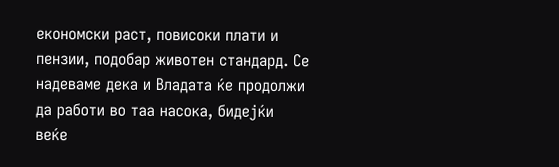економски раст, повисоки плати и пензии, подобар животен стандард. Се надеваме дека и Владата ќе продолжи да работи во таа насока, бидејќи веќе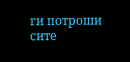ги потроши сите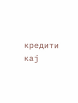кредити кај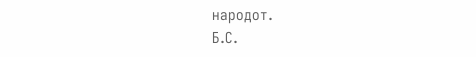народот.
Б.С.